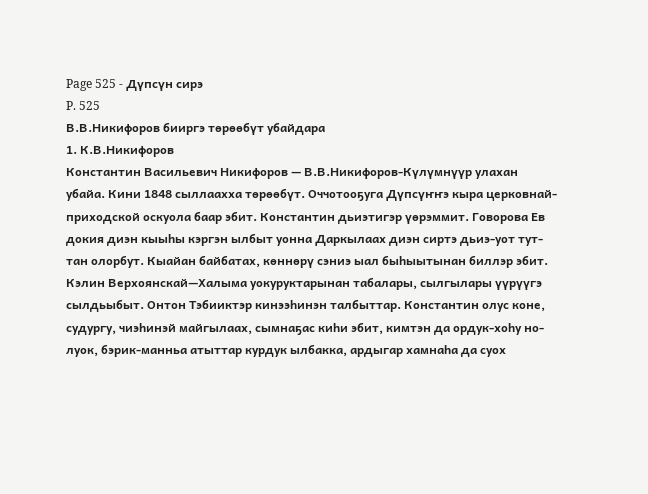Page 525 - Дүпсүн сирэ
P. 525
В.В.Никифоров бииргэ төрөөбүт убайдара
1. К.В.Никифоров
Константин Васильевич Никифоров — В.В.Никифоров-Күлүмнүүр улахан
убайа. Кини 1848 сыллаахха төрөөбүт. Оччотооҕуга Дүпсүҥҥэ кыра церковнай-
приходской оскуола баар эбит. Константин дьиэтигэр үөрэммит. Говорова Ев
докия диэн кыыһы кэргэн ылбыт уонна Даркылаах диэн сиртэ дьиэ-уот тут-
тан олорбут. Кыайан байбатах, көннөрү сэниэ ыал быһыытынан биллэр эбит.
Кэлин Верхоянскай—Халыма уокуруктарынан табалары, сылгылары үүрүүгэ
сылдьыбыт. Онтон Тэбииктэр кинээһинэн талбыттар. Константин олус коне,
судургу, чиэһинэй майгылаах, сымнаҕас киһи эбит, кимтэн да ордук-хоһу но-
луок, бэрик-манньа атыттар курдук ылбакка, ардыгар хамнаһа да суох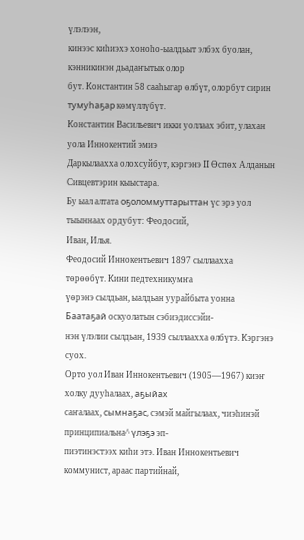үлэлээн,
кинээс киһиэхэ хоноһо-ыалдьыт элбэх буолан, кэнникинэн дьадаҥытык олор
бут. Константин 58 сааһыгар өлбүт, олорбут сирин тумуһаҕар көмүллүбүт.
Константин Васильевич икки уоллаах эбит, улахан уола Иннокентий эмиэ
Даркылаахха олохсуйбут, кэргэнэ II Өспөх Алданын Сивцевтэрин кыыстара.
Бу ыал алтата оҕоломмуттарыттан үс эрэ уол тыыннаах ордубут: Феодосий,
Иван, Илья.
Феодосий Иннокентьевич 1897 сыллаахха төрөөбүт. Кини педтехникумҥа
үөрэнэ сылдьан, ыалдьан уурайбыта уонна Баатаҕай оскуолатын сэбиэдиссэйи-
нэн үлэлии сылдьан, 1939 сыллаахха өлбүтэ. Кэргэнэ суох.
Орто уол Иван Иннокентьевич (1905—1967) киэҥ холку дууһалаах, аҕыйах
саҥалаах, сымнаҕас, сэмэй майгылаах, чиэһинэй принципиальна^ үлэҕэ эп-
пиэтинэстээх киһи этэ. Иван Иннокентьевич коммунист, араас партийнай,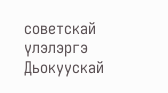советскай үлэлэргэ Дьокуускай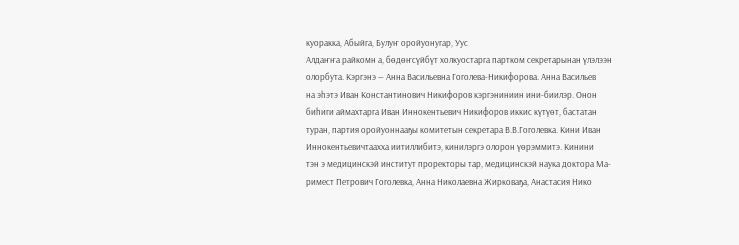куоракка, Абыйга, Булуҥ оройуонугар, Уус
Алдаҥҥа райкомн а, бөдөҥсүйбүт холкуостарга партком секретарынан үлэлээн
олорбута. Кэргэнэ — Анна Васильевна Гоголева-Никифорова. Анна Васильев
на эһэтэ Иван Константинович Никифоров кэргэниниин ини-биилэр. Онон
биһиги аймахтарга Иван Иннокентьевич Никифоров иккис күтүөт, бастатан
туран, партия оройуоннааҕы комитетын секретара В.В.Гоголевка. Кини Иван
Иннокентьевичтаахха иитиллибитэ, кинилэргэ олорон үөрэммитэ. Кинини
тэн э медицинскэй институт проректоры тар, медицинскэй наука доктора Ма-
римест Петрович Гоголевка, Анна Николаевна Жирковаҕа, Анастасия Нико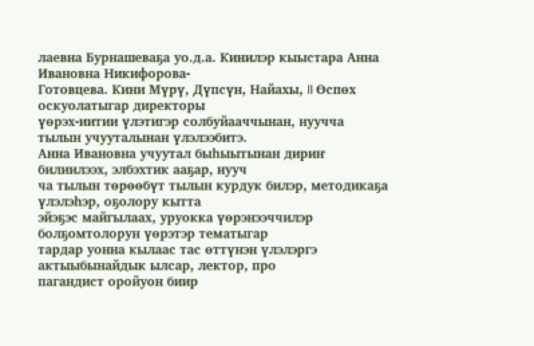лаевна Бурнашеваҕа уо.д.а. Кинилэр кыыстара Анна Ивановна Никифорова-
Готовцева. Кини Мүрү, Дүпсүн, Найахы, II Өспөх оскуолатыгар директоры
үөрэх-иитии үлэтигэр солбуйааччынан, нуучча тылын учууталынан үлэлээбитэ.
Анна Ивановна учуутал быһыытынан дириҥ билиилээх, элбэхтик ааҕар, нууч
ча тылын төрөөбүт тылын курдук билэр, методикаҕа үлэлэһэр, оҕолору кытта
эйэҕэс майгылаах, уруокка үөрэнээччилэр болҕомтолорун үөрэтэр тематыгар
тардар уонна кылаас тас өттүнэн үлэлэргэ актыыбынайдык ылсар, лектор, про
пагандист оройуон биир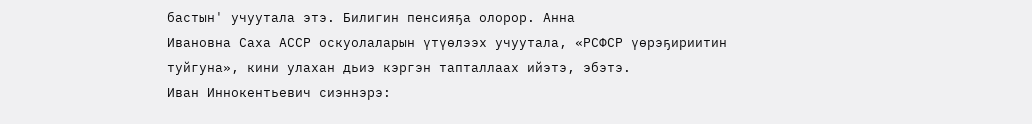бастын' учуутала этэ. Билигин пенсияҕа олорор. Анна
Ивановна Саха АССР оскуолаларын үтүөлээх учуутала, «РСФСР үөрэҕириитин
туйгуна», кини улахан дьиэ кэргэн тапталлаах ийэтэ, эбэтэ.
Иван Иннокентьевич сиэннэрэ: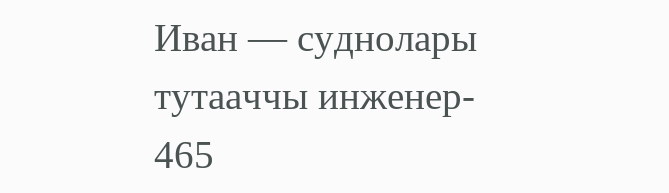Иван — суднолары тутааччы инженер-
465